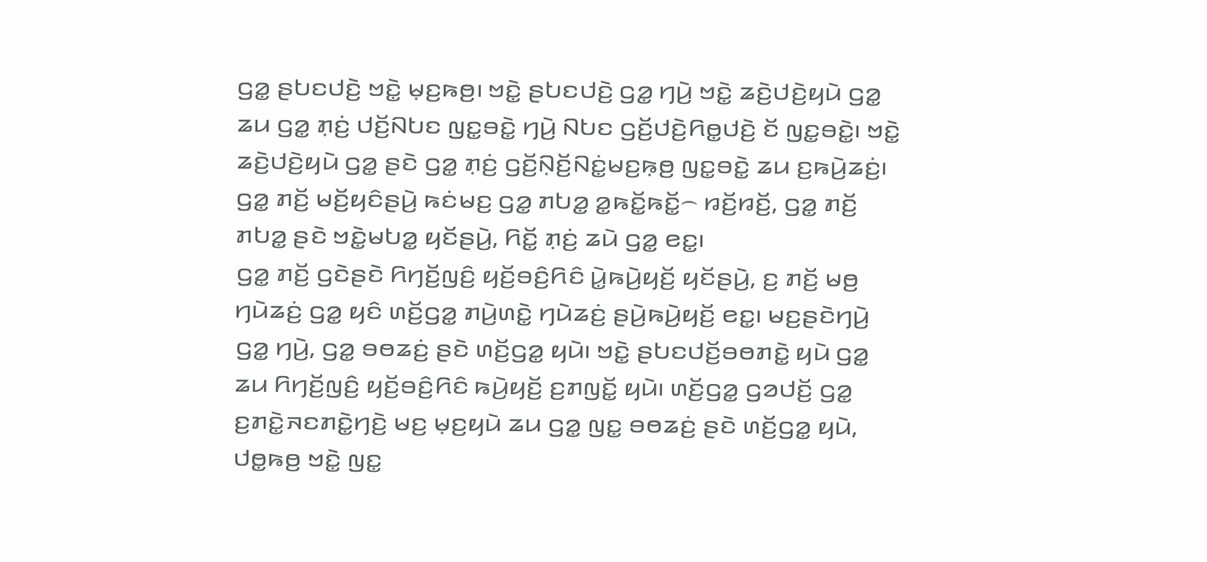ꤞꤤ꤭ ꤔꤝꤢꤓꤢꤧ꤬ ꤠꤢꤧ꤭ ꤗ꤫ꤢ꤬ꤒꤥ꤬꤯ ꤠꤢꤧ꤭ ꤔꤝꤢꤓꤢꤧ꤬ ꤞꤤ꤭ ꤚꤣꤧ꤬ ꤠꤢꤧ꤭ ꤘꤢꤧ꤬ꤓꤢꤧ꤬ꤟꤣꤧ ꤞꤤ꤭ ꤘꤣ ꤞꤤ꤭ ꤊ꤫ꤢꤦ꤬ ꤓꤢꤩ꤬ꤡꤝꤢ ꤜꤢ꤭ꤋꤢꤧ꤭ ꤚꤣꤧ꤬ ꤡꤝꤢ ꤞꤢꤩ꤬ꤓꤢꤧ꤬ꤖꤥ꤭ꤓꤢꤧ꤬ ꤢꤩ ꤜꤢ꤭ꤋꤢꤧ꤭꤯ ꤠꤢꤧ꤭ ꤘꤢꤧ꤬ꤓꤢꤧ꤬ꤟꤣꤧ ꤞꤤ꤭ ꤔꤢꤧ ꤞꤤ꤭ ꤊ꤫ꤢꤦ꤬ ꤞꤢꤩ꤬ꤡ꤫ꤢꤩ꤬ꤡꤢꤦ꤭ꤗꤢ꤬ꤒ꤫ꤥ꤬ ꤜꤢ꤭ꤋꤢꤧ꤭ ꤘꤣ ꤢ꤬ꤒꤣꤧ꤬ꤘꤢꤦ꤬꤯ ꤞꤤ꤭ ꤊꤢꤩ꤬ ꤗꤢꤩ꤬ꤟꤢꤨꤔꤣꤧ꤬ ꤒꤢꤦꤗꤢ꤬ ꤞꤤ꤭ ꤊꤝꤤ꤭ ꤤ꤭ꤒꤢꤩ꤭ꤒꤢꤩ꤭꤮ ꤙꤢꤩ꤬ꤙꤢꤩ꤬, ꤞꤤ꤭ ꤊꤢꤩ꤬ ꤊꤝꤤ꤭ ꤔꤢꤧ ꤠꤢꤧ꤭ꤗꤝꤤ꤭ ꤟꤢꤩꤔꤣꤧ꤬, ꤖꤢꤩ꤭ ꤊ꤫ꤢꤦ꤬ ꤘꤣꤧ ꤞꤤ꤭ ꤕꤢ꤭꤯
ꤞꤤ꤭ ꤊꤢꤩ꤬ ꤞꤢꤧꤔꤢꤧ ꤖꤚꤢꤩ꤬ꤜꤢꤨ꤬ ꤟꤢꤩ꤬ꤋꤢꤨ꤬ꤖꤢꤨ ꤣꤧ꤭ꤒꤣꤧ꤬ꤟꤢꤩ꤬ ꤟꤢꤩꤔꤣꤧ꤬, ꤢ꤬ ꤊꤢꤩ꤬ ꤗꤥ꤬ ꤚꤣꤧꤘꤢꤦ꤬ ꤞꤤ꤭ ꤟꤢꤨ ꤛꤢꤩ꤬ꤞꤤ꤭ ꤊꤣꤧ꤬ꤛꤢꤧ꤭ ꤚꤣꤧꤘꤢꤦ꤬ ꤔꤣꤧ꤬ꤒꤣꤧ꤬ꤟꤢꤩ꤬ ꤕꤢ꤭꤯ ꤗꤢ꤬ꤔꤢꤧꤚꤣꤧ꤬ ꤞꤤ꤭ ꤚꤣꤧ꤬, ꤞꤤ꤭ ꤋꤥꤘꤢꤦ꤬ ꤔꤢꤧ ꤛꤢꤩ꤬ꤞꤤ꤭ ꤟꤣꤧ꤯ ꤠꤢꤧ꤭ ꤔꤝꤢꤓꤢꤩ꤬ꤋꤥꤊꤢꤧ꤭ ꤟꤣꤧ ꤞꤤ꤭ ꤘꤣ ꤖꤚꤢꤩ꤬ꤜꤢꤨ꤬ ꤟꤢꤩ꤬ꤋꤢꤨ꤬ꤖꤢꤨ ꤒꤣꤧ꤬ꤟꤢꤩ꤬ ꤢ꤬ꤊꤜꤢꤩ꤭ ꤟꤣꤧ꤯ ꤛꤢꤩ꤬ꤞꤤ꤭ ꤞꤤꤓꤢꤩ꤬ ꤞꤤ꤭ ꤢ꤬ꤊꤢꤧ꤭ꤏꤢꤊꤢꤧ꤭ꤚꤢꤧ꤬ ꤗꤢ꤬ ꤗ꤫ꤢ꤬ꤟꤣꤧ ꤘꤣ ꤞꤤ꤭ ꤜꤢ꤭ ꤋꤥꤘꤢꤦ꤬ ꤔꤢꤧ ꤛꤢꤩ꤬ꤞꤤ꤭ ꤟꤣꤧ, ꤓꤥ꤭ꤒꤥ꤬ ꤠꤢꤧ꤭ ꤜꤢ꤭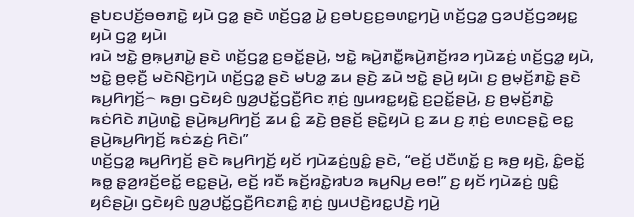ꤔꤝꤢꤓꤢꤩ꤬ꤋꤥꤊꤢꤧ꤭ ꤟꤣꤧ ꤞꤤ꤭ ꤔꤢꤧ ꤛꤢꤩ꤬ꤞꤤ꤭ ꤣꤧ꤭ ꤢ꤬ꤋꤝꤢ꤬ꤢ꤬ꤋꤛꤢ꤭ꤚꤣꤧ꤬ ꤛꤢꤩ꤬ꤞꤤ꤭ ꤞꤤꤓꤢꤩ꤬ꤞꤤꤟꤢ꤭ ꤟꤣꤧ ꤞꤤ꤭ ꤟꤣꤧ꤯
ꤙꤣꤧ ꤠꤢꤧ꤭ ꤥ꤬ꤒ꤫ꤣ꤬ꤊꤣꤧ꤭ ꤔꤢꤧ ꤛꤢꤩ꤬ꤞꤤ꤭ ꤢ꤬ꤋꤢꤩ꤭ꤔꤣꤧ꤬, ꤠꤢꤧ꤭ ꤒꤣꤧ꤬ꤊꤢꤪ꤭ꤒꤣꤧ꤬ꤊꤢꤩ꤬ꤙꤤ ꤚꤣꤧꤘꤢꤦ꤬ ꤛꤢꤩ꤬ꤞꤤ꤭ ꤟꤣꤧ, ꤠꤢꤧ꤭ ꤥ꤬ꤕ꤫ꤢꤪ꤬ ꤗꤢꤧꤡꤢꤧ꤬ꤚꤣꤧ ꤛꤢꤩ꤬ꤞꤤ꤭ ꤔꤢꤧ ꤗꤝꤤ꤭ ꤘꤣ ꤔꤢꤧ꤬ ꤘꤣꤧ ꤠꤢꤧ꤭ ꤔꤣꤧ꤬ ꤟꤣꤧ꤯ ꤢ꤬ ꤥ꤬ꤗ꤫ꤢꤩ꤬ꤊꤢꤧ꤭ ꤔꤢꤧ ꤒꤣ꤬ꤖꤚꤢꤩ꤬꤮ ꤒꤥ꤬꤯ ꤞꤢꤧꤟꤢꤨ ꤜꤤ꤬ꤓꤢꤩ꤭ꤞꤢꤪ꤬ꤖꤢ ꤊ꤫ꤢꤦ꤬ ꤜꤣꤙꤢ꤭ꤟꤢꤧ꤭ ꤢ꤬ꤑꤢꤩ꤭ꤔꤣꤧ꤬, ꤢ꤬ ꤥ꤬ꤗ꤫ꤢꤩ꤬ꤊꤢꤧ꤭ ꤒꤢꤦꤖꤢꤧ ꤊꤣꤧ꤬ꤛꤢꤧ꤭ ꤔꤣꤧ꤬ꤒꤣ꤬ꤖꤚꤢꤩ꤬ ꤘꤣ ꤢꤨ꤭ ꤘꤢꤧ꤬ ꤥ꤬ꤔꤢꤩ꤬ ꤔꤢꤧ꤭ꤟꤣꤧ ꤢ꤬ ꤘꤣ ꤢ꤬ ꤊ꤫ꤢꤦ꤬ ꤕꤛꤢꤔꤢꤧ꤭ ꤕꤢ꤭ ꤔꤣꤧ꤬ꤒꤣ꤬ꤖꤚꤢꤩ꤬ ꤒꤢꤦꤘꤢꤦ꤬ ꤖꤢꤧ꤯”
ꤛꤢꤩ꤬ꤞꤤ꤭ ꤒꤣ꤬ꤖꤚꤢꤩ꤬ ꤔꤢꤧ ꤒꤣ꤬ꤖꤚꤢꤩ꤬ ꤟꤢꤩ ꤚꤣꤧꤘꤢꤦ꤬ꤜꤢꤨ꤭ ꤔꤢꤧ, “ꤕꤢꤩ꤬ ꤓꤢꤪꤛꤢꤩ꤭ ꤢ꤬ ꤒꤥ꤬ ꤟꤢꤧ꤬, ꤢꤨ꤭ꤕꤢꤩ꤭ ꤒꤥ꤭ ꤔ꤫ꤤ꤬ꤙꤢꤩ꤬ꤕꤢꤩ꤭ ꤕꤢ꤭ꤔꤣꤧ꤬, ꤕꤢꤩ꤬ ꤙꤢꤪ ꤒꤢꤩ꤬ꤙꤢꤧ꤭ꤙꤝꤤ ꤒꤣ꤬ꤡꤣ꤬ ꤕꤥ!” ꤢ꤬ ꤟꤢꤩ ꤚꤣꤧꤘꤢꤦ꤬ ꤜꤢꤨ꤭ ꤟꤢꤨꤔꤣꤧ꤬꤯ ꤞꤢꤧꤟꤢꤨ ꤜꤤ꤬ꤓꤢꤩ꤭ꤞꤢꤪ꤬ꤖꤢꤊꤢꤨ꤭ ꤊ꤫ꤢꤦ꤬ ꤜꤣꤓꤢꤧ꤬ꤙꤢ꤭ꤓꤢꤧ꤬ ꤚꤣꤧ꤬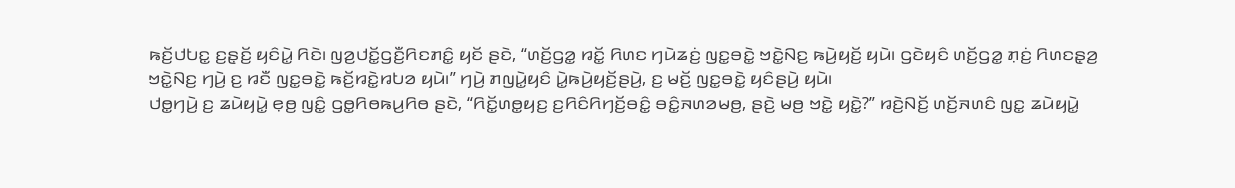ꤒꤢꤩ꤬ꤓꤝꤢ꤭ ꤢ꤬ꤔ꤫ꤢꤩ꤬ ꤟꤢꤨꤣꤧ꤭ ꤖꤢꤧ꤯ ꤜꤤ꤬ꤓꤢꤩ꤭ꤞꤢꤪ꤬ꤖꤢꤊꤢꤨ꤭ ꤟꤢꤩ ꤔꤢꤧ, “ꤛꤢꤩ꤬ꤞꤤ꤭ ꤙꤢꤩ꤭ ꤖꤛꤢ ꤚꤣꤧꤘꤢꤦ꤬ ꤜꤢ꤭ꤋꤢꤧ꤭ ꤠꤢꤧ꤭ꤡꤢ꤬ ꤒꤣꤧ꤬ꤟꤢꤩ꤬ ꤟꤣꤧ꤯ ꤞꤢꤧꤟꤢꤨ ꤛꤢꤩ꤬ꤞꤤ꤭ ꤊ꤫ꤢꤦ꤬ ꤖꤛꤢꤔ꤫ꤤ꤬ ꤠꤢꤧ꤭ꤡꤢ꤬ ꤚꤣꤧ꤬ ꤢ꤬ ꤙꤢꤪ ꤜꤢ꤭ꤋꤢꤧ꤭ ꤒꤢꤩ꤬ꤙꤢꤧ꤭ꤙꤝꤤ ꤟꤣꤧ꤯” ꤚꤣꤧ꤬ ꤊꤜꤣꤧ꤭ꤟꤢꤨ ꤣꤧ꤭ꤒꤣꤧ꤬ꤟꤢꤩ꤬ꤔꤣꤧ꤬, ꤢ꤬ ꤗꤢꤩ꤬ ꤜꤢ꤭ꤋꤢꤧ꤭ ꤟꤢꤨꤔꤣꤧ꤬ ꤟꤣꤧ꤯
ꤓꤥ꤭ꤚꤣꤧ꤬ ꤢ꤬ ꤘꤣꤧꤟꤣꤧ꤭ ꤕ꤫ꤥ꤬ ꤜꤢꤨ꤭ ꤞꤥ꤭ꤖꤥꤒꤣ꤬ꤖꤥ ꤔꤢꤧ, “ꤖꤢꤩ꤭ꤛꤥ꤭ꤟꤢ꤬ ꤢ꤬ꤖꤢꤨꤖꤚꤢꤩ꤬ꤋꤢꤨ꤭ ꤋꤢꤨ꤭ꤏꤛꤤꤗꤥ꤬, ꤔꤢꤧ꤬ ꤗꤥ꤬ ꤠꤢꤧ꤭ ꤟꤢꤧ꤭?” ꤙꤢꤧ꤬ꤡꤢꤩ꤬ ꤛꤢꤩ꤬ꤏꤛꤢꤨ ꤜꤢ꤭ ꤘꤣꤧꤟꤣꤧ꤭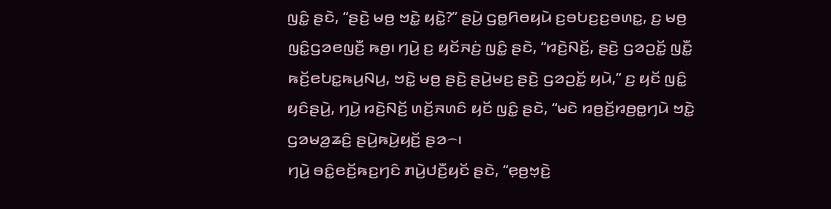ꤜꤢꤨ꤭ ꤔꤢꤧ, “ꤔꤢꤧ꤬ ꤗꤥ꤬ ꤠꤢꤧ꤭ ꤟꤢꤧ꤭?” ꤔꤣꤧ꤬ ꤞꤥ꤭ꤖꤥꤟꤣꤧ ꤢ꤬ꤋꤝꤢ꤬ꤢ꤬ꤋꤛꤢ꤭, ꤢ꤬ ꤗꤥ꤬ ꤜꤢꤨ꤭ꤞꤤꤕꤜꤢꤪ꤬ ꤒꤥ꤬꤯ ꤚꤣꤧ꤬ ꤢ꤬ ꤟꤢꤩꤏꤢꤦ꤬ ꤜꤢꤨ꤭ ꤔꤢꤧ, “ꤙꤢꤧ꤬ꤡꤢꤩ꤬, ꤔꤢꤧ꤬ ꤞꤤꤑꤢꤩ꤭ ꤜꤢꤪ꤭ ꤒꤢꤩ꤬ꤕꤝꤢ꤭ꤒꤣ꤬ꤡꤣ꤬, ꤠꤢꤧ꤭ ꤗꤥ꤬ ꤔꤢꤧ꤬ ꤔꤣꤧ꤬ꤗꤢ꤬ ꤔꤢꤧ꤬ ꤞꤤꤑꤢꤩ꤭ ꤟꤣꤧ,” ꤢ꤬ ꤟꤢꤩ ꤜꤢꤨ꤭ ꤟꤢꤨꤔꤣꤧ꤬, ꤚꤣꤧ꤬ ꤙꤢꤧ꤬ꤡꤢꤩ꤬ ꤛꤢꤩ꤬ꤏꤛꤢꤨ ꤟꤢꤩ ꤜꤢꤨ꤭ ꤔꤢꤧ, “ꤗꤢꤧ ꤙꤥ꤬ꤢꤩ꤬ꤙꤥ꤬ꤥ꤭ꤚꤣꤧ ꤠꤢꤧ꤭ ꤞꤤꤗꤤ꤬ꤘꤢꤨ꤬ ꤔꤣꤧ꤬ꤒꤣꤧ꤬ꤟꤢꤩ꤬ ꤔꤤ꤮꤯
ꤚꤣꤧ꤬ ꤋꤢꤨ꤭ꤕꤢꤩ꤬ꤒꤢ꤬ꤚꤢꤨ ꤊꤣꤧ꤬ꤓꤢꤪ꤬ꤟꤢꤩ ꤔꤢꤧ, “ꤕ꤫ꤥ꤬ꤠ꤫ꤢꤧ꤬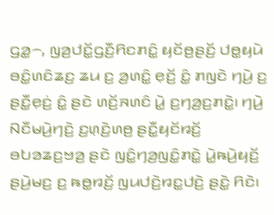ꤞꤤ꤭꤮, ꤜꤤ꤬ꤓꤢꤩ꤭ꤞꤢꤪ꤬ꤖꤢꤊꤢꤨ꤭ ꤟꤢꤩꤥ꤬ꤔꤢꤩ꤬ ꤓꤥ꤭ꤟꤣꤧ ꤋꤢꤨ꤭ꤛꤢꤨꤘꤢ꤬ ꤘꤣ ꤢ꤬ ꤤ꤬ꤛꤢꤨ꤭ ꤕ꤫ꤢꤩ꤬ ꤢꤨ꤭ ꤊꤜꤢꤧ ꤚꤣꤧ꤬ ꤢ꤬ ꤔꤢꤪ꤭ꤕ꤫ꤢꤦ꤬ ꤢꤨ꤭ ꤔꤢꤧ ꤛꤢꤩ꤬ꤏꤛꤢꤨ ꤣꤧ꤭ ꤢ꤬ꤚꤤ꤬ꤢ꤬ꤊꤢꤧ꤭꤯ ꤚꤣꤧ꤬ ꤡꤢꤪꤗꤣꤧ꤬ꤚꤢꤧ꤬ ꤢ꤬ꤛ꤫ꤢꤧ꤬ꤛꤥ꤬ ꤔꤢꤪ꤭ꤟꤢꤩꤙꤢꤩ꤬ ꤋꤝꤤꤘꤢ꤬ꤠꤤ꤬ ꤔꤢꤧ ꤜꤢꤨ꤭ꤚꤤ꤬ꤜꤢꤨ꤭ꤊꤢꤧ꤭ ꤣꤧ꤭ꤒꤣꤧ꤬ꤟꤢꤩ꤬ ꤔꤣꤧ꤬ꤗꤢ꤬ ꤢ꤬ ꤒꤥ꤭ꤙꤢꤩ꤬ ꤜꤣꤓꤢꤧ꤬ꤙꤢ꤭ꤓꤢꤧ꤬ ꤔꤢꤧ꤭ ꤖꤢꤧ꤯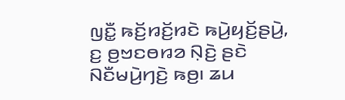ꤜꤢꤪ꤭ ꤒꤢꤩ꤬ꤙꤢꤩ꤬ꤙꤢꤧ ꤒꤣꤧ꤬ꤟꤢꤩ꤬ꤔꤣꤧ꤬, ꤢ꤬ ꤥ꤬ꤠꤢꤥꤙꤤ ꤡ꤫ꤢꤧ꤬ ꤔꤢꤧ ꤡꤢꤪꤗꤣꤧ꤬ꤚꤢꤧ꤬ ꤒꤥ꤬꤯ ꤘꤣ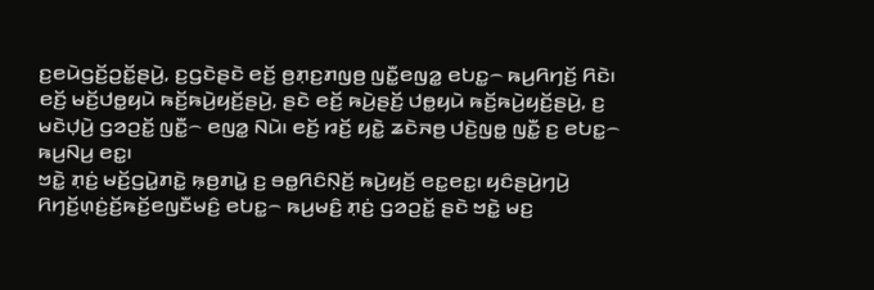ꤢ꤬ꤕꤣꤧꤞꤢꤩ꤬ꤑꤢꤩ꤭ꤔꤣꤧ꤬, ꤢ꤬ꤞꤢꤧꤔꤢꤧ ꤕꤢꤩ꤬ ꤥ꤬ꤊ꤫ꤢ꤬ꤊꤜꤥ꤬ ꤜꤢꤪ꤭ꤕꤜꤤ꤭ ꤕꤝꤢ꤭꤮ ꤒꤣ꤬ꤖꤚꤢꤩ꤬ ꤖꤢꤧ꤯ ꤕꤢꤩ꤬ ꤗꤢꤩ꤬ꤓꤥ꤭ꤟꤣꤧ ꤒꤢꤩ꤬ꤒꤣꤧ꤬ꤟꤢꤩ꤬ꤔꤣꤧ꤬, ꤔꤢꤧ ꤕꤢꤩ꤬ ꤒꤣꤧ꤬ꤔꤢꤩ꤬ ꤓꤥ꤭ꤟꤣꤧ ꤒꤢꤩ꤬ꤒꤣꤧ꤬ꤟꤢꤩ꤬ꤔꤣꤧ꤬, ꤢ꤬ ꤗꤢꤧꤓ꤫ꤣꤧ꤬ ꤞꤤꤑꤢꤩ꤭ ꤜꤢꤪ꤭꤮ ꤕꤜꤤ꤭ ꤡꤣꤧ꤯ ꤕꤢꤩ꤬ ꤙꤢꤩ꤬ ꤟꤢꤧ꤭ ꤘꤢꤧꤏꤥ꤬ ꤓꤢꤧ꤬ꤜꤥ꤭ ꤜꤢꤪ꤭ ꤢ꤬ ꤕꤝꤢ꤭꤮ ꤒꤣ꤬ꤡꤣ꤬ ꤕꤢ꤭꤯
ꤠꤢꤧ꤭ ꤊ꤫ꤢꤦ꤬ ꤗꤢꤩ꤬ꤞꤣꤧ꤭ꤊꤢꤧ꤭ ꤒ꤫ꤥ꤬ꤊꤣꤧ꤭ ꤢ꤬ ꤋꤥ꤭ꤖꤢꤨꤡ꤫ꤢꤩ꤬ ꤒꤣꤧ꤬ꤟꤢꤩ꤬ ꤕꤢ꤭ꤕꤢ꤭꤯ ꤟꤢꤨꤔꤣꤧ꤬ꤚꤣꤧ꤬ ꤖꤚꤢꤩ꤬ꤛ꤫ꤢꤦ꤬ꤢꤩ꤬ꤒꤢꤩ꤬ꤕꤜꤢꤪꤗꤢꤨ꤬ ꤕꤝꤢ꤭꤮ ꤒꤣ꤬ꤗꤢꤨ꤬ ꤊ꤫ꤢꤦ꤬ ꤞꤤꤑꤢꤩ꤭ ꤔꤢꤧ ꤠꤢꤧ꤭ ꤗꤢ꤬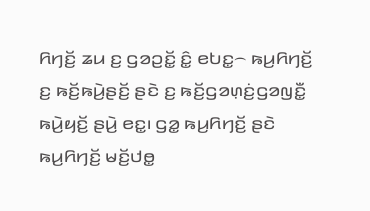ꤖꤚꤢꤩ꤬ ꤘꤣ ꤢ꤬ ꤞꤤꤑꤢꤩ꤭ ꤢꤨ꤭ ꤕꤝꤢ꤭꤮ ꤒꤣ꤬ꤖꤚꤢꤩ꤬ ꤢ꤬ ꤒꤢꤩ꤬ꤒꤣꤧ꤬ꤔꤢꤩ꤬ ꤔꤢꤧ ꤢ꤬ ꤒꤢꤩ꤬ꤞꤤꤛ꤫ꤢꤦ꤬ꤞꤤꤜꤢꤪ꤭ ꤒꤣꤧ꤬ꤟꤢꤩ꤬ ꤔꤣꤧ꤬ ꤕꤢ꤭꤯ ꤞꤤ꤭ ꤒꤣ꤬ꤖꤚꤢꤩ꤬ ꤔꤢꤧ ꤒꤣ꤬ꤖꤚꤢꤩ꤬ ꤗꤢꤩ꤬ꤓꤥ꤭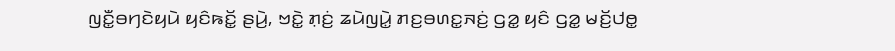ꤜꤢꤪ꤭ꤋꤚꤢꤧꤟꤣꤧ ꤟꤢꤨꤒꤢꤩ꤭ ꤔꤣꤧ꤬, ꤠꤢꤧ꤭ ꤊ꤫ꤢꤦ꤬ ꤘꤣꤧꤜꤣꤧ꤭ ꤊꤢ꤬ꤋꤛꤢ꤭ꤏꤢꤦ꤬ ꤞꤤ꤭ ꤟꤢꤨ ꤞꤤ꤭ ꤗꤢꤩ꤬ꤓꤥ꤭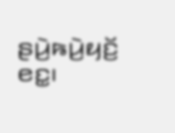ꤔꤣꤧ꤬ꤒꤣꤧ꤬ꤟꤢꤩ꤬ ꤕꤢ꤭꤯